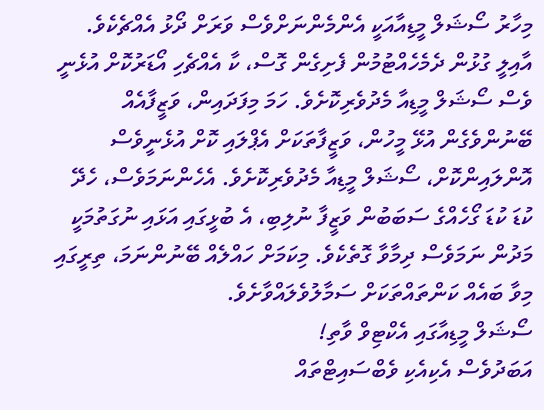މިހާރު ސޯޝަލް މީޑިއާއަކީ އެންމެންނަށްވެސް ވަރަށް ދޯޅު އެއްޗެކެވެ. އާއިލީ ގުޅުން ދެމެހެއްޓުމުން ފެށިގެން ގޮސް، ކާ އެއްޗެހި އޯޑަރުކޮށް އުޅެނީ ވެސް ސޯޝަލް މީޑިއާ މެދުވެރިކޮށެވެ. ހަމަ މިފަދައިން، ވަޒީފާއެއް ބޭނުންވެގެން އުޅޭ މީހުން، ވަޒީފާތަކަށް އެޕްލައި ކޮށް އުޅެނީވެސް އޮންލައިންކޮށް، ސޯޝަލް މީޑިއާ މެދުވެރިކޮށެވެ. އެހެންނަމަވެސް، ހެދޭ ކުޑަ ކުޑަ ގޯހެއްގެ ސަބަބުން ވަޒީފާ ނުލިބި، އެ ބުޅީގައި އަޅައި ނުގަތުމަކީ މަދުން ނަމަވެސް ދިމާވާ ގޮތެކެވެ. މިކަމަށް ހައްލެއް ބޭނުންނަމަ، ތިރީގައި މިވާ ބައެއް ކަންތައްތަކަށް ސަމާލުވެލައްވާށެވެ.
ސޯޝަލް މީޑިއާގައި އެކްޓިވް ވާތި!
އަބަދުވެސް އެކިއެކި ވެބްސައިޓްތައް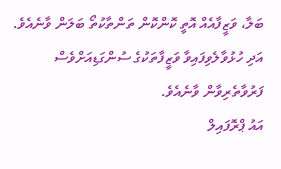ބަލާ، ވަޒީފާއެއް އޮތީ ކޮންކޮން ތަންތާކުތޯ ބަލަން ވާނެއެވެ. އަދި ހުޅުވާލެވިފައިވާ ވަޒީފާތަކުގެ ސުންގަޑިއަށްވެސް ފަރުވާތެރިވާން ވާނެއެވެ.
އައު ޕްރޮފައިލް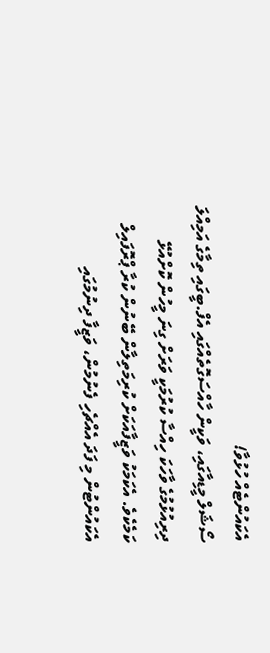އެކައުންޓެއް ހުޅުވާ!
ސޯޝަލް މީޑިއާގައި، ވަކީން ހާއްސަގޮތެއްގައި އެފް.ބީގައި ތިމާގެ އަމިއްލަ ދިރިއުޅުމުގެ ވާހަކަ ހިއްސާ ކުރުމަކީ ވަރަށް ގިނަ މީހުން ކޮށްއުޅޭ ކަމެކެވެ. އެކަމަކު ވަޒީފާއަކަށް ކުރިމަތިލާން ބޭނުން ކުރާ ޕްރޮފައިލް އެކައުންޓުން މި ފަދަ އެއްޗެހި ފެނުމުން، ވަޒީފާ ދިނުމުގައި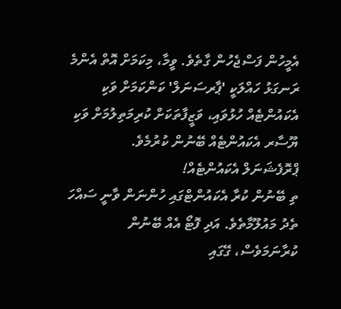އެމީހުން ފަސްޖެހުން ގާތެވެ. ވީމާ، މިކަމަށް އޮތް އެންމެ ރަނގަޅު ހައްލަކީ 'ޕާރސަނަލް' ކަންކަމަށް ވަކި އެކައުންޓެއް ހުޅުވައި، ވަޒީފާތަކަށް ކުރިމަތިލުމަށް ވަކި ޔޫސާރ އެކައުންޓެއް ބޭނުން ކުރުމެވެ.
ޕްރޮފެޝަނަލް އެކައުންޓެއް!
ތި ބޭނުން ކުރާ އެކައުންޓްގައި ހުންނަން ވާނީ ސައްހަ ތެދު މައުލޫމާތެވެ. އަދި ފޮޓޯ އެއް ބޭނުން ކުރާނަމަވެސް، ގޭގައި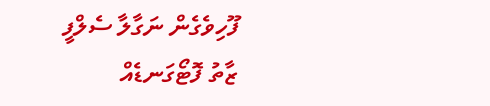ފޫހިވެގެން ނަގާލާ ސެލްފީ ޒާތު ފޮޓޯގަނޑެއް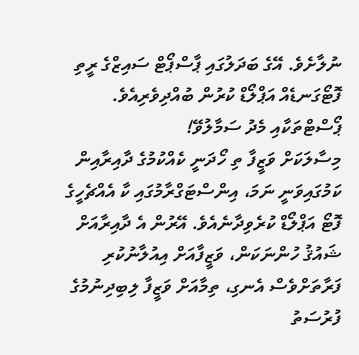ނުލާށެވެ. އޭގެ ބަދަލުގައި ޕާސްޕޯޓް ސައިޒްގެ ރީތި ފޮޓޯގަނޑެއް އަޕްލޯޑް ކުރުން ބުއްދިވެރިއެވެ.
ޕޯސްޓްތަކާއި މެދު ސަމާލުވޭ!
މިސާލަކަށް ވަޒީފާ ތި ހޯދަނީ ކެއްކުމުގެ ދާއިރާއިން ކަމުގައިވަނީ ނަމަ، އިންސްޓަގްރާމުގައި ކާ އެއްޗެހީގެ ފޮޓޯ އަޕްލޯޑް ކުރެވިދާނެއެވެ. އޭރުން އެ ދާއިރާއަށް ޝައުޤު ހުންނަކަން، ވަޒީފާއަށް އިއުލާނުކުރި ފަރާތަށްވެސް އެނގި، ތިމާއަށް ވަޒީފާ ލިބިދިނުމުގެ ފުރުސަތު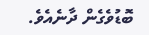ބޮޑުވެގެން ދާނެއެވެ.